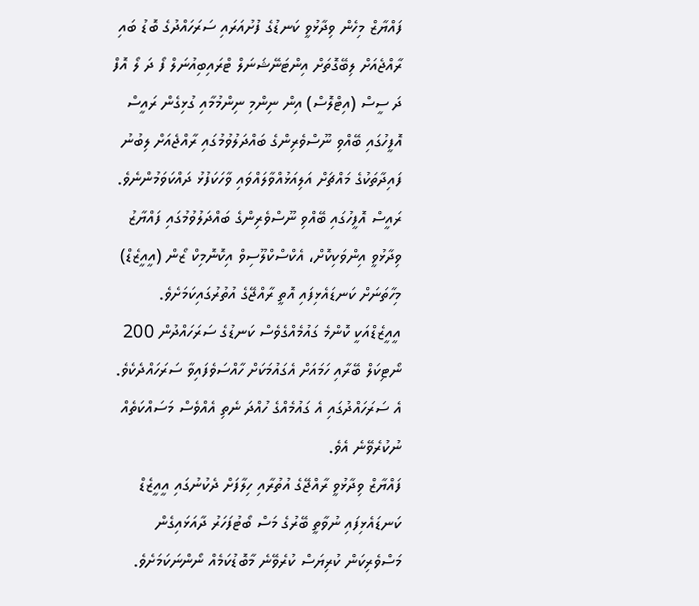ފައްޔާޒް މިހެން ވިދާޅުވީ ކަނޑުގެ ފުށުއަރައި ސަރަހައްދުގެ ބޮޑު ބައި ރާއްޖެއަށް ލިބޭގޮތަށް އިންޓަނޭޝަނަލް ޓްރައިބިއުނަލް ފޯ ދަ ލޯ އޮފް ދަ ސީސް (އިޓްލޮސް) އިން ނިންމި ނިންމުމާއި ގުޅިގެން ރައީސް އޮފީހުގައި ބޭއްވި ނޫސްވެރިންގެ ބައްދަލުވުމުގައި ރާއްޖެއަށް ލިބުނު ފައިދާތަކުގެ މައްޗަށް އަލިއަޅުއްވާލައްވައި ވާހަކަފުޅު ދައްކަވަމުންނެވެ.
ރައީސް އޮފީހުގައި ބޭއްވި ނޫސްވެރިންގެ ބައްދަލުވުމުގައި ފައްޔާޒު ވިދާޅުވީ އިންވަކިކޮށް، އެކްސްކްލޫސިވް އިކޮނޮމިކް ޒޯން (އީއީޒެޑް) މިހާތަނަށް ކަނޑައެޅިފައި އޮތީ ރާއްޖޭގެ އުތުރުގައިކަމަށެވެ.
އީއީޒެޑްއަކީ ކޮންމެ ގައުމެއްގެވެސް ކަނޑުގެ ސަރަހައްދުން 200 ނޯޓިކަލް ބޭރާއި ހަމައަށް އެގައުމަކަށް ހާއްސަވެފައިވާ ސަރަހައްދެކެވެ. އެ ސަރަހައްދުގައި އެ ގައުމެއްގެ ހުއްދަ ނެތި އެއްވެސް މަސައްކަތެއް ނުކުރެވޭނެ އެވެ.
ފައްޔާޒް ވިދާޅުވީ ރާއްޖޭގެ އުތުރާއި ހިލާފަށް ދެކުނުގައި އީއީޒެޑް ކަނޑައެޅިފައި ނުވާތީ ބޭރުގެ މަސް ބޯޓުފަހަރު ދާއަޅައިގެން މަސްވެރިކަން ކުރިޔަސް ކުރެވޭނެ މާބޮޑުކަމެއް ނޯންނަކަމަށެވެ.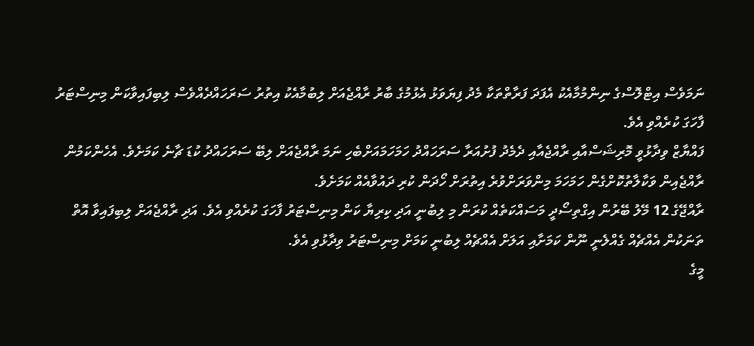ނަމަވެސް އިޓްލޮސްގެ ނިންމުމާއެކު އެފަދަ ފަރާތްތަކާ މެދު ފިޔަވަޅު އެޅުމުގެ ބާރު ރާއްޖެއަށް ލިބުމާއެކު އިތުރު ސަރަހައްދެއްވެސް ލިބިފައިވާކަން މިނިސްޓަރު ފާހަގަ ކުރެއްވި އެވެ.
ފައްޔާޒް ވިދާޅުވީ މޮރިޝަސްއާއި ރާއްޖެއާއި ދެމެދު ފުށުއަރާ ސަރަހައްދު ހަމަހަމައަށްބެހި ނަމަ ރާއްޖެއަށް ލިބޭ ސަރަހައްދު ކުޑަ ޗާނެ ކަމަށެވެ. އެހެންކަމުން ރާއްޖެއިން ވަކާލާތުކޮށްގެން ހަމަހަމަ މިންވަރަށްވުރެ އިތުރަށް ހޯދަން ކުރި ދައުވާއެއް ކަމަށެވެ.
ރާއްޖޭގެ 12 މޭލު ބޭރުން އިގްތިސޯދީ މަސައްކަތެއް ކުރަން މި ލިބުނީ އަދި ކިރިޔާ ކަން މިނިސްޓަރު ފާހަގަ ކުރެއްވި އެވެ. އަދި ރާއްޖެއަށް ލިބިފައިވާ އޮތް ތަނަކުން އެއްޗެއް ގެއްލެނީ ނޫން ކަމަށާއި އަލަށް އެއްޗެއް ލިބުނީ ކަމަށް މިނިސްޓަރު ވިދާޅުވި އެވެ.
މީގެ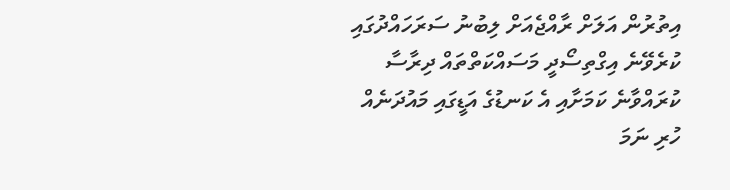އިތުރުން އަލަށް ރާއްޖެއަށް ލިބުނު ސަރަހައްދުގައި ކުރެވޭނެ އިގްތިސޯދީ މަސައްކަތްތައް ދިރާސާ ކުރައްވާނެ ކަމަށާއި އެ ކަނޑުގެ އަޑީގައި މައުދަނެއް ހުރި ނަމަ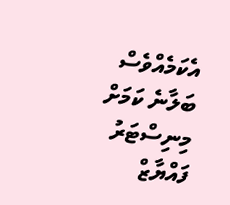އެކަމެއްވެސް ބަލާނެ ކަމަށް މިނިސްޓަރު ފައްޔާޒް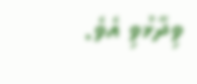ވިދާޅުވި އެވެ.